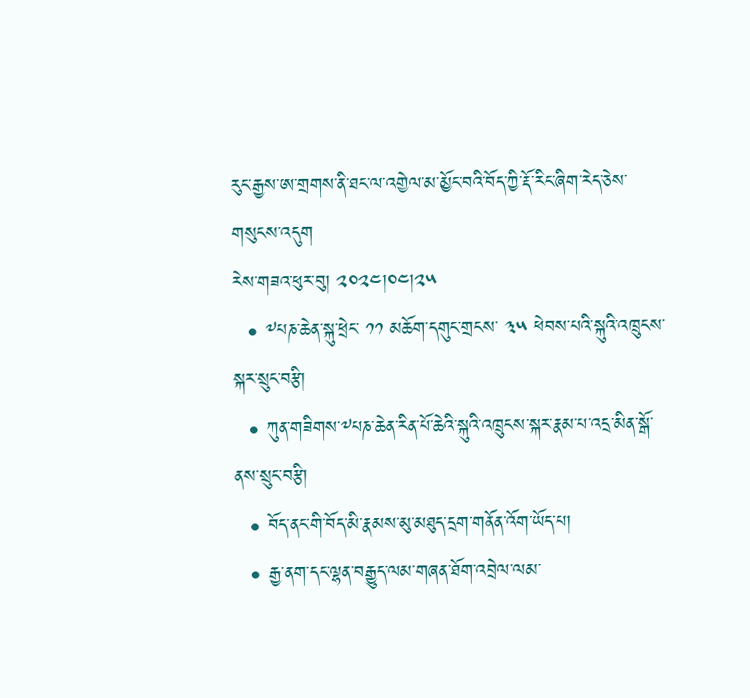རུང་རྒྱས་ཨ་གྲགས་ནི་ཐང་ལ་འགྱེལ་མ་མྱོང་བའི་བོད་ཀྱི་རྡོ་རིང་ཞིག་རེད་ཅེས་གསུངས་འདུག
རེས་གཟའ་ཕུར་བུ། ༢༠༢༤།༠༤།༢༥
  • ༸པཎ་ཆེན་སྐུ་ཕྲེང་ ༡༡ མཆོག་དགུང་གྲངས་ ༣༥ ཕེབས་པའི་སྐུའི་འཁྲུངས་སྐར་སྲུང་བརྩི།
  • ཀུན་གཟིགས་༸པཎ་ཆེན་རིན་པོ་ཆེའི་སྐུའི་འཁྲུངས་སྐར་རྣམ་པ་འདྲ་མིན་སྒོ་ནས་སྲུང་བརྩི།
  • བོད་ནང་གི་བོད་མི་རྣམས་མུ་མཐུད་དྲག་གནོན་འོག་ཡོད་པ།
  • རྒྱ་ནག་དང་ལྷན་བརྒྱུད་ལམ་གཞན་ཐོག་འབྲེལ་ལམ་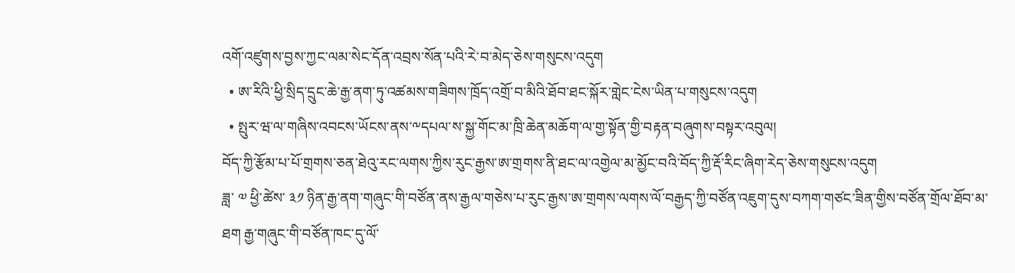འགོ་འཛུགས་བྱས་ཀྱང་ལམ་སེང་དོན་འབྲས་སོན་པའི་རེ་བ་མེད་ཅེས་གསུངས་འདུག
  • ཨ་རིའི་ཕྱི་སྲིད་དྲུང་ཆེ་རྒྱ་ནག་ཏུ་འཚམས་གཟིགས་ཁྲོད་འགྲོ་བ་མིའི་ཐོབ་ཐང་སྐོར་གླེང་ངེས་ཡིན་པ་གསུངས་འདུག
  • སྤུར་ཝ་ལ་གཞིས་འབངས་ཡོངས་ནས་༸དཔལ་ས་སྐྱ་གོང་མ་ཁྲི་ཆེན་མཆོག་ལ་གྱ་སྟོན་གྱི་བརྟན་བཞུགས་བསྟར་འབུལ།
བོད་ཀྱི་རྩོམ་པ་པོ་གྲགས་ཅན་ཐེའུ་རང་ལགས་ཀྱིས་རུང་རྒྱས་ཨ་གྲགས་ནི་ཐང་ལ་འགྱེལ་མ་མྱོང་བའི་བོད་ཀྱི་རྡོ་རིང་ཞིག་རེད་ཅེས་གསུངས་འདུག
ཟླ་ ༧ ཕྱི་ཚེས་ ༣༡ ཉིན་རྒྱ་ནག་གཞུང་གི་བཙོན་ནས་རྒྱལ་གཅེས་པ་རུང་རྒྱས་ཨ་གྲགས་ལགས་ལོ་བརྒྱད་ཀྱི་བཙོན་འཇུག་དུས་བཀག་གཙང་ཟིན་གྱིས་བཙོན་གྲོལ་ཐོབ་མ་ཐག རྒྱ་གཞུང་གི་བཙོན་ཁང་དུ་ལོ་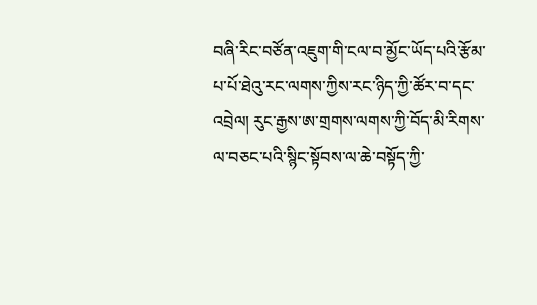བཞི་རིང་བཙོན་འཇུག་གི་ངལ་བ་མྱོང་ཡོད་པའི་རྩོམ་པ་པོ་ཐེའུ་རང་ལགས་ཀྱིས་རང་ཉིད་ཀྱི་ཚོར་བ་དང་འབྲེལ། རུང་རྒྱས་ཨ་གྲགས་ལགས་ཀྱི་བོད་མི་རིགས་ལ་བཅང་པའི་སྙིང་སྟོབས་ལ་ཆེ་བསྟོད་ཀྱི་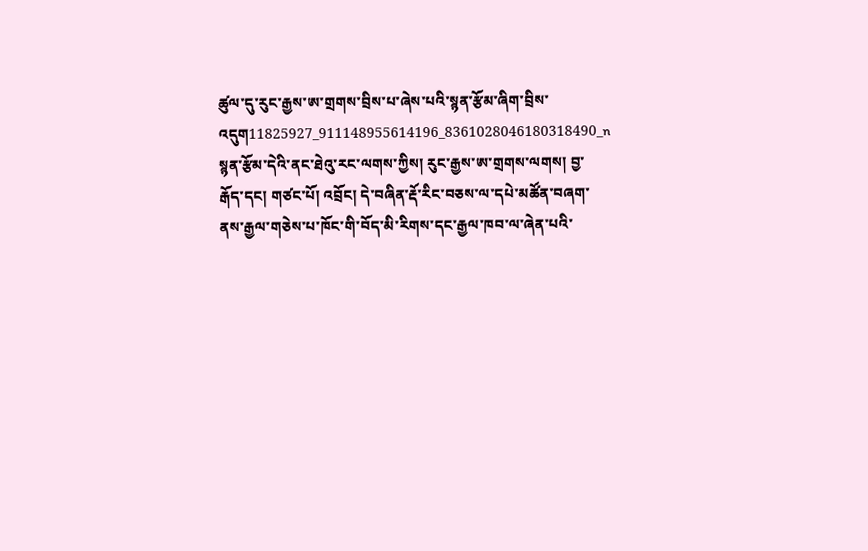ཚུལ་དུ་རུང་རྒྱས་ཨ་གྲགས་བྲིས་པ་ཞེས་པའི་སྙན་རྩོམ་ཞིག་བྲིས་འདུག11825927_911148955614196_8361028046180318490_n སྙན་རྩོམ་དེའི་ནང་ཐེའུ་རང་ལགས་ཀྱིས། རུང་རྒྱས་ཨ་གྲགས་ལགས། བྱ་རྒོད་དང། གཙང་པོ། འབྲོང། དེ་བཞིན་རྡོ་རིང་བཅས་ལ་དཔེ་མཚོན་བཞག་ནས་རྒྱལ་གཅེས་པ་ཁོང་གི་བོད་མི་རིགས་དང་རྒྱལ་ཁབ་ལ་ཞེན་པའི་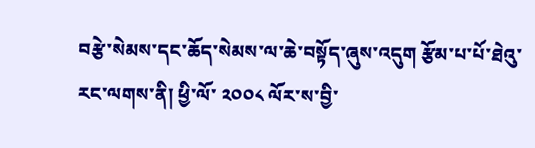བརྩེ་སེམས་དང་ཆོད་སེམས་ལ་ཆེ་བསྟོད་ཞུས་འདུག རྩོམ་པ་པོ་ཐེའུ་རང་ལགས་ནི། ཕྱི་ལོ་ ༢༠༠༨ ལོར་ས་བྱི་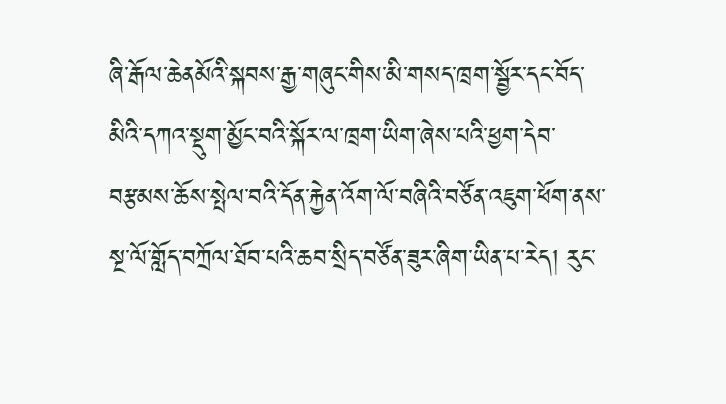ཞི་རྒོལ་ཆེནམོའི་སྐབས་རྒྱ་གཞུང་གིས་མི་གསད་ཁྲག་སྦྱོར་དང་བོད་མིའི་དཀའ་སྡུག་མྱོང་བའི་སྐོར་ལ་ཁྲག་ཡིག་ཞེས་པའི་ཕྱག་དེབ་བརྩམས་ཆོས་སྤེལ་བའི་དོན་རྐྱེན་འོག་ལོ་བཞིའི་བཙོན་འཇུག་ཕོག་ནས་སྔ་ལོ་གློད་བཀྲོལ་ཐོབ་པའི་ཆབ་སྲིད་བཙོན་ཟུར་ཞིག་ཡིན་པ་རེད། རུང་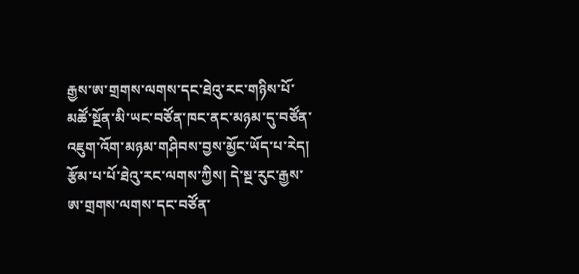རྒྱས་ཨ་གྲགས་ལགས་དང་ཐེའུ་རང་གཉིས་པོ་མཚོ་སྔོན་མི་ཡང་བཙོན་ཁང་ནང་མཉམ་དུ་བཙོན་འཇུག་འོག་མཉམ་གཤིབས་བྱས་མྱོང་ཡོད་པ་རེད། རྩོམ་པ་པོ་ཐེའུ་རང་ལགས་ཀྱིས། དེ་སྔ་རུང་རྒྱས་ཨ་གྲགས་ལགས་དང་བཙོན་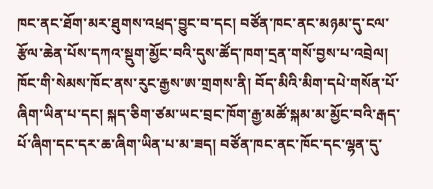ཁང་ནང་ཐོག་མར་ཐུགས་འཕྲད་བྱུང་བ་དང། བཙོན་ཁང་ནང་མཉམ་དུ་ངལ་རྩོལ་ཆེན་པོས་དཀའ་སྡུག་མྱོང་བའི་དུས་ཚོད་ཁག་དྲན་གསོ་བྱས་པ་འབྲེལ། ཁོང་གི་སེམས་ཁོང་ནས་རུང་རྒྱས་ཨ་གྲགས་ནི། བོད་མིའི་མིག་དཔེ་གསོན་པོ་ཞིག་ཡིན་པ་དང། སྐད་ཅིག་ཙམ་ཡང་བྲང་ཁོག་རྒྱ་མཚོ་སྐམ་མ་མྱོང་བའི་རྒད་པོ་ཞིག་དང་དར་ཆ་ཞིག་ཡིན་པ་མ་ཟད། བཙོན་ཁང་ནང་ཁོང་དང་ལྷན་དུ་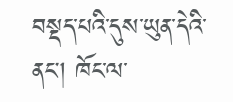བསྡད་པའི་དུས་ཡུན་དེའི་ནང། ཁོང་ལ་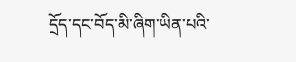དྲོད་དང་བོད་མི་ཞིག་ཡིན་པའི་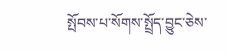སྤོབས་པ་སོགས་སྤྲོད་བྱུང་ཅེས་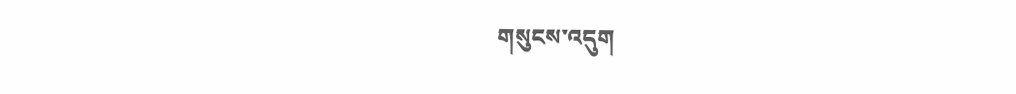གསུངས་འདུག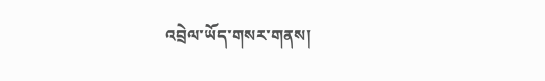འབྲེལ་ཡོད་གསར་གནས།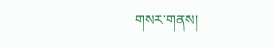གསར་གནས།